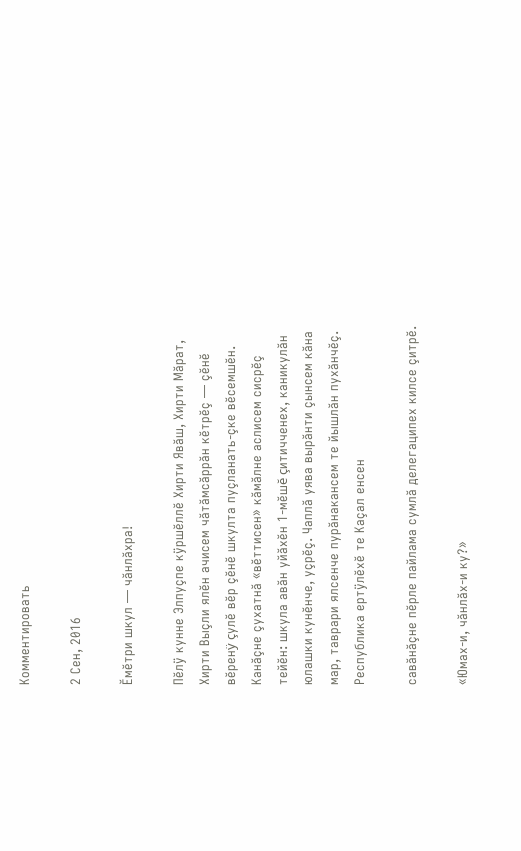Комментировать

2 Сен, 2016

Ĕмĕтри шкул — чăнлăхра!

Пĕлÿ кунне Элпуçпе кÿршĕллĕ Хирти Явăш, Хирти Мăрат, Хирти Выçли ялĕн ачисем чăтăмсăррăн кĕтрĕç — çĕнĕ вĕренÿ çулĕ вĕр çĕнĕ шкулта пуçланать-çке вĕсемшĕн. Канăçне çухатнă «вĕттисен» кăмăлне аслисем сисрĕç тейĕн: шкула авăн уйăхĕн 1-мĕшĕ çитичченех, каникулăн юлашки кунĕнче, уçрĕç. Чаплă уява вырăнти çынсем кăна мар, таврари ялсенче пурăнакансем те йышлăн пухăнчĕç. Республика ертÿлĕхĕ те Каçал енсен

савăнăçне пĕрле пайлама сумлă делегаципех килсе çитрĕ.

«Юмах-и, чăнлăх-и ку?»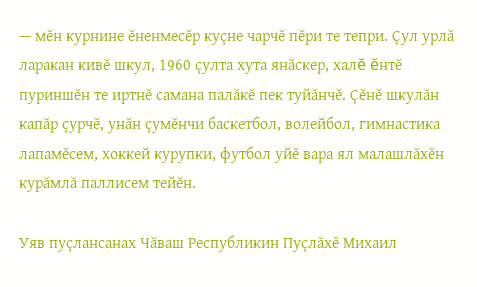— мĕн курнине ĕненмесĕр куçне чарчĕ пĕри те тепри. Çул урлă ларакан кивĕ шкул, 1960 çулта хута янăскер, халĕ ĕнтĕ пуриншĕн те иртнĕ самана палăкĕ пек туйăнчĕ. Çĕнĕ шкулăн капăр çурчĕ, унăн çумĕнчи баскетбол, волейбол, гимнастика лапамĕсем, хоккей курупки, футбол уйĕ вара ял малашлăхĕн курăмлă паллисем тейĕн.

Уяв пуçлансанах Чăваш Республикин Пуçлăхĕ Михаил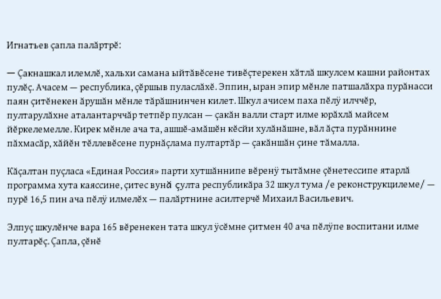Игнатьев çапла палăртрĕ:

— Çакнашкал илемлĕ, хальхи самана ыйтăвĕсене тивĕçтерекен хăтлă шкулсем кашни районтах пулĕç. Ачасем — республика, çĕршыв пуласлăхĕ. Эппин, ыран эпир мĕнле патшалăхра пурăнасси паян çитĕнекен ăрушăн мĕнле тăрăшнинчен килет. Шкул ачисем паха пĕлÿ илччĕр, пултарулăхне аталантарччăр тетпĕр пулсан — çакăн валли старт илме юрăхлă майсем йĕркелемелле. Кирек мĕнле ача та, ашшĕ-амăшĕн кĕсйи хулăнăшне, вăл ăçта пурăннине пăхмасăр, хăйĕн тĕллевĕсене пурнăçлама пултартăр — çакăншăн çине тăмалла.

Кăçалтан пуçласа «Единая Россия» парти хутшăннипе вĕренÿ тытăмне çĕнетессипе ятарлă программа хута каяссине, çитес вунă çулта республикăра 32 шкул тума /е реконструкцилеме/ — пурĕ 16,5 пин ача пĕлÿ илмелĕх — палăртнине асилтерчĕ Михаил Васильевич.

Элпуç шкулĕнче вара 165 вĕренекен тата шкул ÿсĕмне çитмен 40 ача пĕлÿпе воспитани илме пултарĕç. Çапла, çĕнĕ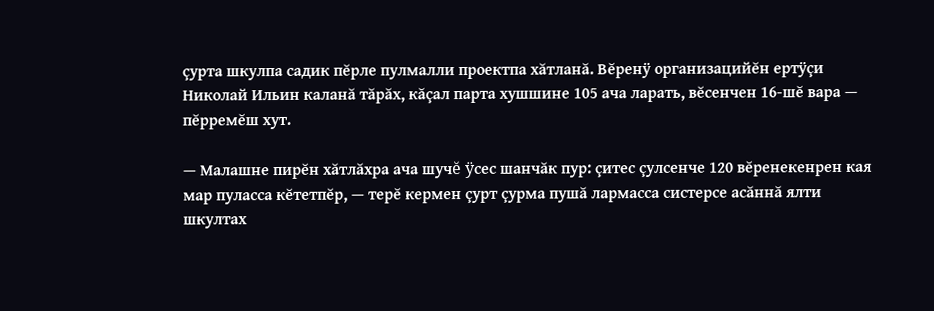çурта шкулпа садик пĕрле пулмалли проектпа хăтланă. Вĕренÿ организацийĕн ертÿçи Николай Ильин каланă тăрăх, кăçал парта хушшине 105 ача ларать, вĕсенчен 16-шĕ вара — пĕрремĕш хут.

— Малашне пирĕн хăтлăхра ача шучĕ ÿсес шанчăк пур: çитес çулсенче 120 вĕренекенрен кая мар пуласса кĕтетпĕр, — терĕ кермен çурт çурма пушă лармасса систерсе асăннă ялти шкултах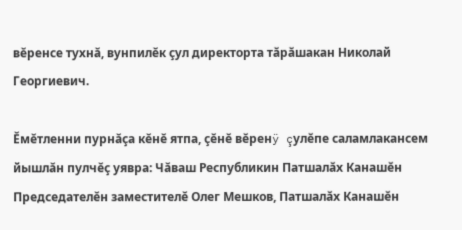вĕренсе тухнă, вунпилĕк çул директорта тăрăшакан Николай Георгиевич.

Ĕмĕтленни пурнăçа кĕнĕ ятпа, çĕнĕ вĕренÿ çулĕпе саламлакансем йышлăн пулчĕç уявра: Чăваш Республикин Патшалăх Канашĕн Председателĕн заместителĕ Олег Мешков, Патшалăх Канашĕн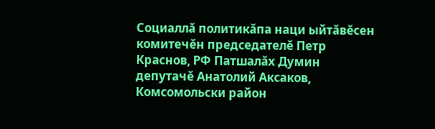Социаллă политикăпа наци ыйтăвĕсен комитечĕн председателĕ Петр Краснов, РФ Патшалăх Думин депутачĕ Анатолий Аксаков, Комсомольски район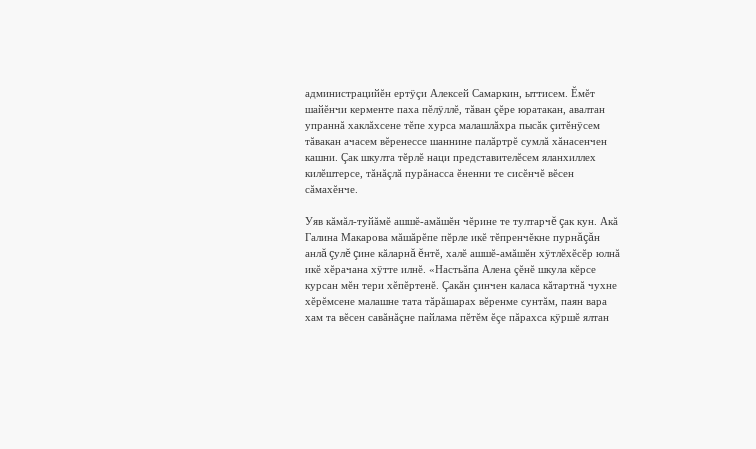администрацийĕн ертÿçи Алексей Самаркин, ыттисем. Ĕмĕт шайĕнчи керменте паха пĕлÿллĕ, тăван çĕре юратакан, авалтан упраннă хаклăхсене тĕпе хурса малашлăхра пысăк çитĕнÿсем тăвакан ачасем вĕренессе шаннине палăртрĕ сумлă хăнасенчен кашни. Çак шкулта тĕрлĕ наци представителĕсем яланхиллех килĕштерсе, тăнăçлă пурăнасса ĕненни те сисĕнчĕ вĕсен сăмахĕнче.

Уяв кăмăл-туйăмĕ ашшĕ-амăшĕн чĕрине те тултарчĕ çак кун. Акă Галина Макарова мăшăрĕпе пĕрле икĕ тĕпренчĕкне пурнăçăн анлă çулĕ çине кăларнă ĕнтĕ, халĕ ашшĕ-амăшĕн хÿтлĕхĕсĕр юлнă икĕ хĕрачана хÿтте илнĕ. «Настьăпа Алена çĕнĕ шкула кĕрсе курсан мĕн тери хĕпĕртенĕ. Çакăн çинчен каласа кăтартнă чухне хĕрĕмсене малашне тата тăрăшарах вĕренме сунтăм, паян вара хам та вĕсен савăнăçне пайлама пĕтĕм ĕçе пăрахса кÿршĕ ялтан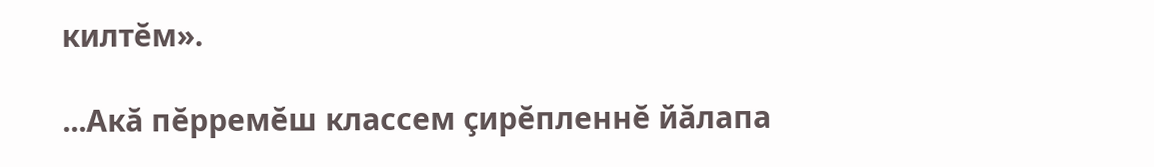килтĕм».

...Акă пĕрремĕш классем çирĕпленнĕ йăлапа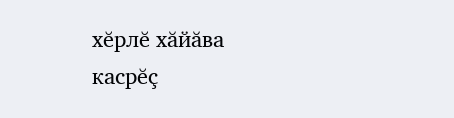хĕрлĕ хăйăва касрĕç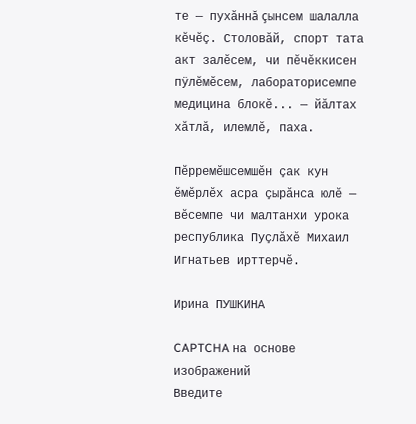те — пухăннă çынсем шалалла кĕчĕç. Столовăй, спорт тата акт залĕсем, чи пĕчĕккисен пÿлĕмĕсем, лабораторисемпе медицина блокĕ... — йăлтах хăтлă, илемлĕ, паха.

Пĕрремĕшсемшĕн çак кун ĕмĕрлĕх асра çырăнса юлĕ — вĕсемпе чи малтанхи урока республика Пуçлăхĕ Михаил Игнатьев ирттерчĕ.

Ирина ПУШКИНА

CAPTCHA на основе изображений
Введите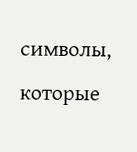символы, которые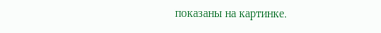показаны на картинке.